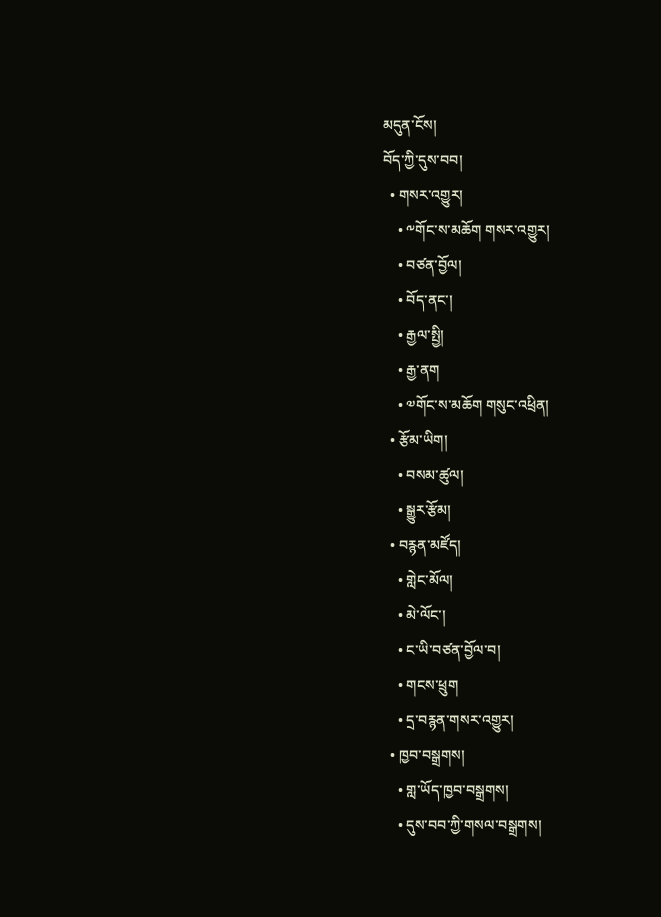མདུན་ངོས།
བོད་ཀྱི་དུས་བབ།
  • གསར་འགྱུར།
    • ༸གོང་ས་མཆོག གསར་འགྱུར།
    • བཙན་བྱོལ།
    • བོད་ནང་།
    • རྒྱལ་སྤྱི།
    • རྒྱ་ནག
    • ༧གོང་ས་མཆོག གསུང་འཕྲིན།
  • རྩོམ་ཡིག།
    • བསམ་ཚུལ།
    • སྒྱུར་རྩོམ།
  • བརྙན་མཛོད།
    • གླེང་མོལ།
    • མེ་ལོང་།
    • ང་ཡི་བཙན་བྱོལ་བ།
    • གངས་ཕྲུག
    • དྲ་བརྙན་གསར་འགྱུར།
  • ཁྱབ་བསྒྲགས།
    • གླ་ཡོད་ཁྱབ་བསྒྲགས།
    • དུས་བབ་ཀྱི་གསལ་བསྒྲགས།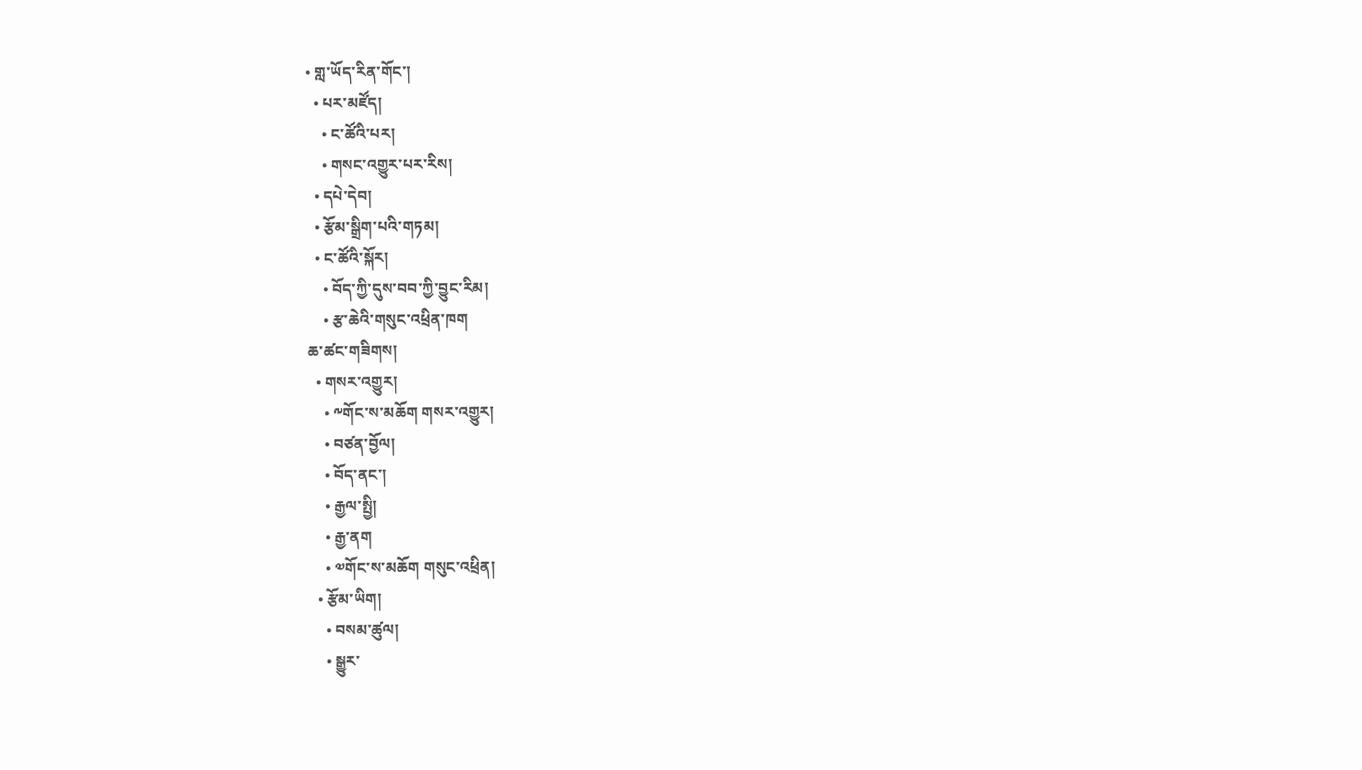• གླ་ཡོད་རིན་གོང་།
  • པར་མཛོད།
    • ང་ཚོའི་པར།
    • གསང་འགྱུར་པར་རིས།
  • དཔེ་དེབ།
  • རྩོམ་སྒྲིག་པའི་གཏམ།
  • ང་ཚོའི་སྐོར།
    • བོད་ཀྱི་དུས་བབ་ཀྱི་བྱུང་རིམ།
    • རྩ་ཆེའི་གསུང་འཕྲིན་ཁག
ཆ་ཚང་གཟིགས།
  • གསར་འགྱུར།
    • ༸གོང་ས་མཆོག གསར་འགྱུར།
    • བཙན་བྱོལ།
    • བོད་ནང་།
    • རྒྱལ་སྤྱི།
    • རྒྱ་ནག
    • ༧གོང་ས་མཆོག གསུང་འཕྲིན།
  • རྩོམ་ཡིག།
    • བསམ་ཚུལ།
    • སྒྱུར་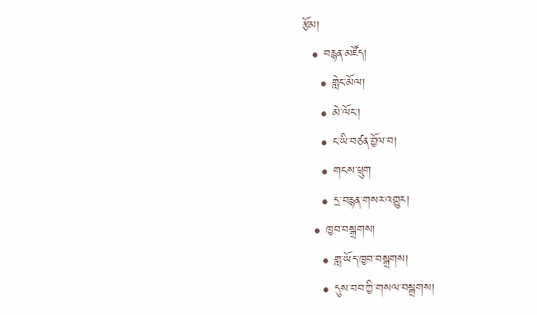རྩོམ།
  • བརྙན་མཛོད།
    • གླེང་མོལ།
    • མེ་ལོང་།
    • ང་ཡི་བཙན་བྱོལ་བ།
    • གངས་ཕྲུག
    • དྲ་བརྙན་གསར་འགྱུར།
  • ཁྱབ་བསྒྲགས།
    • གླ་ཡོད་ཁྱབ་བསྒྲགས།
    • དུས་བབ་ཀྱི་གསལ་བསྒྲགས།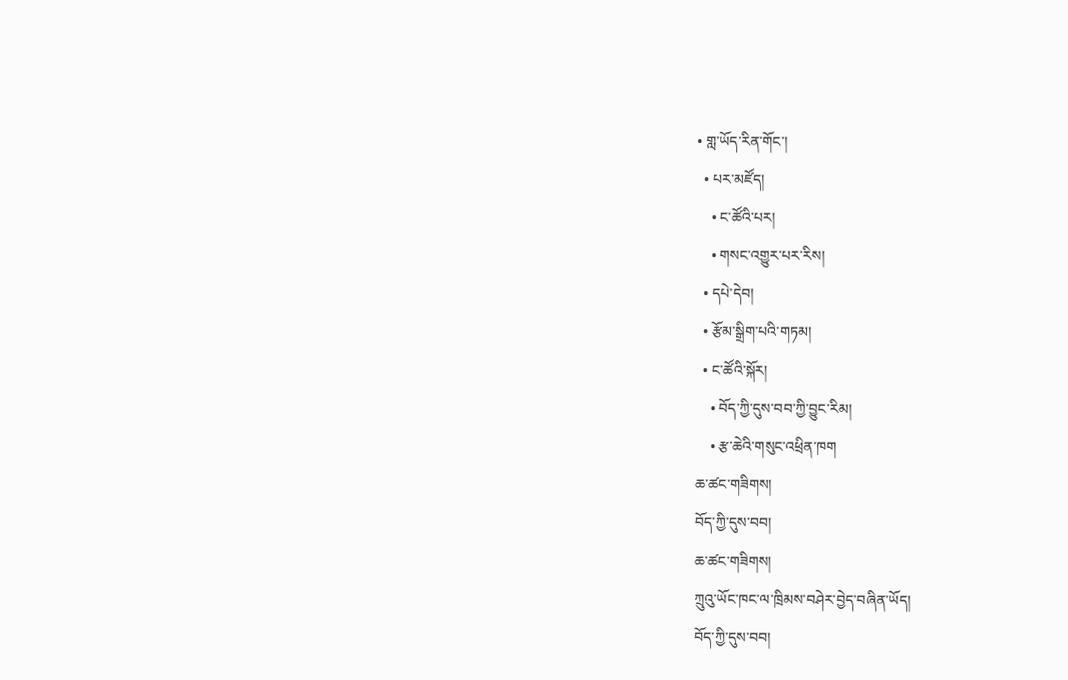• གླ་ཡོད་རིན་གོང་།
  • པར་མཛོད།
    • ང་ཚོའི་པར།
    • གསང་འགྱུར་པར་རིས།
  • དཔེ་དེབ།
  • རྩོམ་སྒྲིག་པའི་གཏམ།
  • ང་ཚོའི་སྐོར།
    • བོད་ཀྱི་དུས་བབ་ཀྱི་བྱུང་རིམ།
    • རྩ་ཆེའི་གསུང་འཕྲིན་ཁག
ཆ་ཚང་གཟིགས།
བོད་ཀྱི་དུས་བབ།
ཆ་ཚང་གཟིགས།
ཀྲུའུ་ཡོང་ཁང་ལ་ཁྲིམས་བཤེར་བྱེད་བཞིན་ཡོད།
བོད་ཀྱི་དུས་བབ།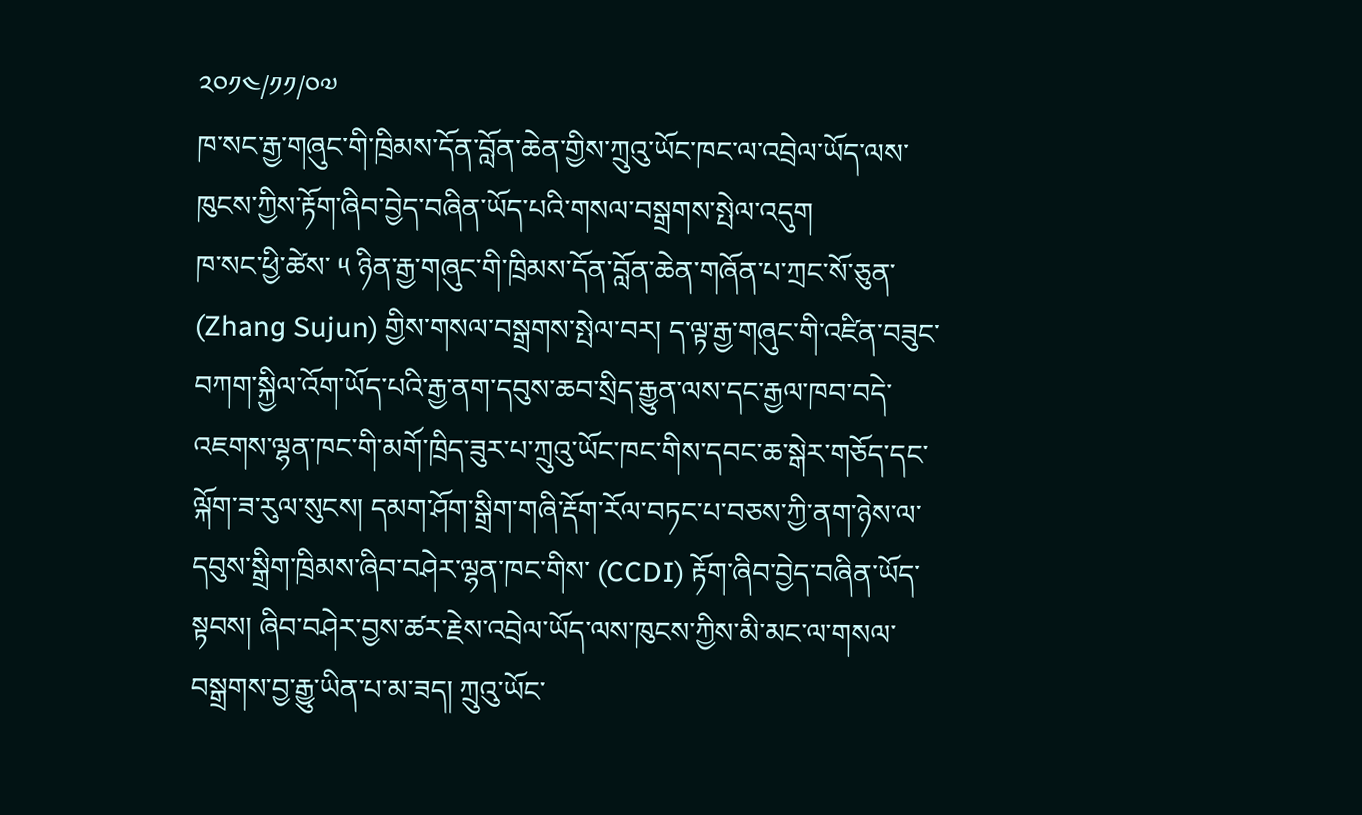༢༠༡༤/༡༡/༠༧
ཁ་སང་རྒྱ་གཞུང་གི་ཁྲིམས་དོན་བློན་ཆེན་གྱིས་ཀྲུའུ་ཡོང་ཁང་ལ་འབྲེལ་ཡོད་ལས་ཁུངས་ཀྱིས་རྟོག་ཞིབ་བྱེད་བཞིན་ཡོད་པའི་གསལ་བསྒྲགས་སྤེལ་འདུག
ཁ་སང་ཕྱི་ཚེས་ ༥ ཉིན་རྒྱ་གཞུང་གི་ཁྲིམས་དོན་བློན་ཆེན་གཞོན་པ་ཀྲང་སོ་ཅུན་ (Zhang Sujun) གྱིས་གསལ་བསྒྲགས་སྤེལ་བར། ད་ལྟ་རྒྱ་གཞུང་གི་འཛིན་བཟུང་བཀག་སྐྱིལ་འོག་ཡོད་པའི་རྒྱ་ནག་དབུས་ཆབ་སྲིད་རྒྱུན་ལས་དང་རྒྱལ་ཁབ་བདེ་འཇགས་ལྷན་ཁང་གི་མགོ་ཁྲིད་ཟུར་པ་ཀྲུའུ་ཡོང་ཁང་གིས་དབང་ཆ་སྒེར་གཅོད་དང་ལྐོག་ཟ་རུལ་སུངས། དམག་ཤོག་སྒྲིག་གཞི་རྡོག་རོལ་བཏང་པ་བཅས་ཀྱི་ནག་ཉེས་ལ་དབུས་སྒྲིག་ཁྲིམས་ཞིབ་བཤེར་ལྷན་ཁང་གིས་ (CCDI) རྟོག་ཞིབ་བྱེད་བཞིན་ཡོད་སྟབས། ཞིབ་བཤེར་བྱས་ཚར་རྗེས་འབྲེལ་ཡོད་ལས་ཁུངས་ཀྱིས་མི་མང་ལ་གསལ་བསྒྲགས་བྱ་རྒྱུ་ཡིན་པ་མ་ཟད། ཀྲུའུ་ཡོང་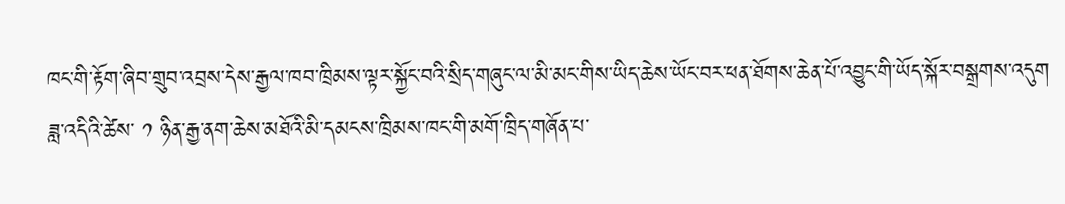ཁང་གི་རྟོག་ཞིབ་གྲུབ་འབྲས་དེས་རྒྱལ་ཁབ་ཁྲིམས་ལྟར་སྐྱོང་བའི་སྲིད་གཞུང་ལ་མི་མང་གིས་ཡིད་ཆེས་ཡོང་བར་ཕན་ཐོགས་ཆེན་པོ་འབྱུང་གི་ཡོད་སྐོར་བསྒྲགས་འདུག
ཟླ་འདིའི་ཚེས་ ༡ ཉིན་རྒྱ་ནག་ཆེས་མཐོའི་མི་དམངས་ཁྲིམས་ཁང་གི་མགོ་ཁྲིད་གཞོན་པ་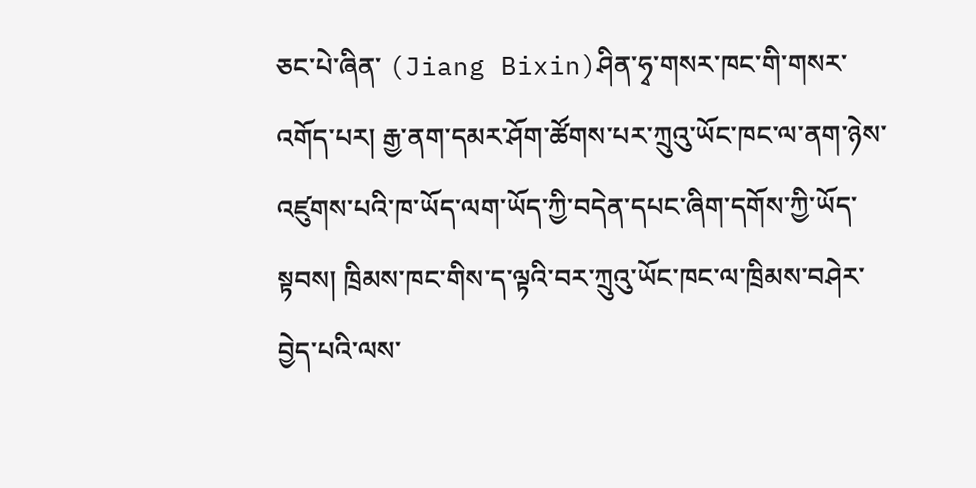ཅང་པེ་ཞིན་ (Jiang Bixin)ཤིན་ཧྭ་གསར་ཁང་གི་གསར་འགོད་པར། རྒྱ་ནག་དམར་ཤོག་ཚོགས་པར་ཀྲུའུ་ཡོང་ཁང་ལ་ནག་ཉེས་འཛུགས་པའི་ཁ་ཡོད་ལག་ཡོད་ཀྱི་བདེན་དཔང་ཞིག་དགོས་ཀྱི་ཡོད་སྟབས། ཁྲིམས་ཁང་གིས་ད་ལྟའི་བར་ཀྲུའུ་ཡོང་ཁང་ལ་ཁྲིམས་བཤེར་བྱེད་པའི་ལས་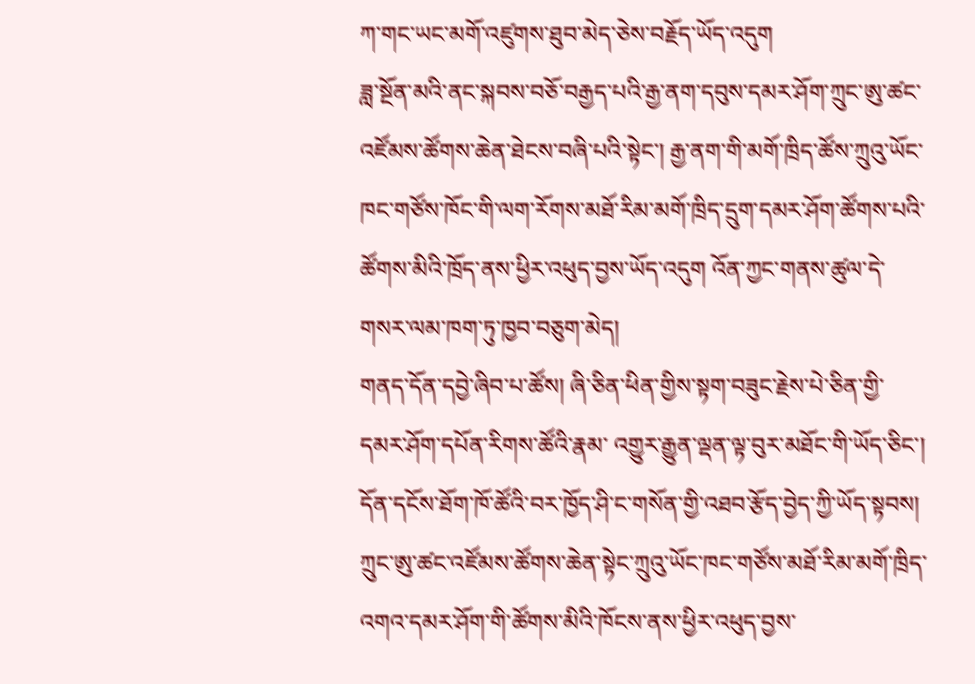ཀ་གང་ཡང་མགོ་འཛུགས་ཐུབ་མེད་ཅེས་བརྗོད་ཡོད་འདུག
ཟླ་སྔོན་མའི་ནང་སྐབས་བཅོ་བརྒྱད་པའི་རྒྱ་ནག་དབུས་དམར་ཤོག་ཀྲུང་ཨུ་ཚང་འཛོམས་ཚོགས་ཆེན་ཐེངས་བཞི་པའི་སྟེང་། རྒྱ་ནག་གི་མགོ་ཁྲིད་ཚོས་ཀྲུའུ་ཡོང་ཁང་གཙོས་ཁོང་གི་ལག་རོགས་མཐོ་རིམ་མགོ་ཁྲིད་དྲུག་དམར་ཤོག་ཚོགས་པའི་ཚོགས་མིའི་ཁྲོད་ནས་ཕྱིར་འཕུད་བྱས་ཡོད་འདུག འོན་ཀྱང་གནས་ཚུལ་དེ་གསར་ལམ་ཁག་ཏུ་ཁྱབ་བཅུག་མེད།
གནད་དོན་དབྱེ་ཞིབ་པ་ཚོས། ཞི་ཅིན་ཕིན་གྱིས་སྟག་བཟུང་རྗེས་པེ་ཅིན་གྱི་དམར་ཤོག་དཔོན་རིགས་ཚོའི་རྣམ་ འགྱུར་རྒྱུན་ལྡན་ལྟ་བུར་མཐོང་གི་ཡོད་ཅིང་།  དོན་དངོས་ཐོག་ཁོ་ཚོའི་བར་ཁྱོད་ཤི་ང་གསོན་གྱི་འཐབ་རྩོད་བྱེད་ཀྱི་ཡོད་སྟབས། ཀྲུང་ཨུ་ཚང་འཛོམས་ཚོགས་ཆེན་སྟེང་ཀྲུའུ་ཡོང་ཁང་གཙོས་མཐོ་རིམ་མགོ་ཁྲིད་འགའ་དམར་ཤོག་གི་ཚོགས་མིའི་ཁོངས་ནས་ཕྱིར་འཕུད་བྱས་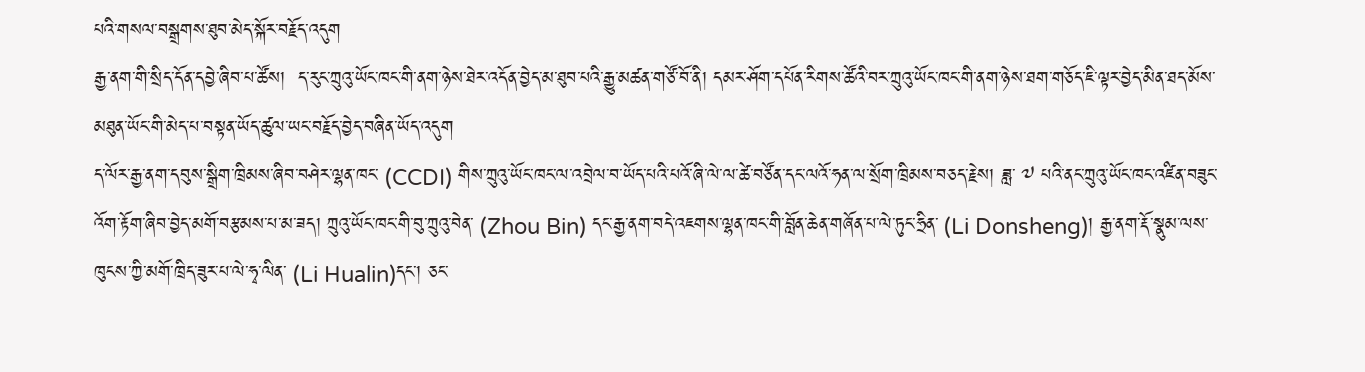པའི་གསལ་བསྒྲགས་ཐུབ་མེད་སྐོར་བརྗོད་འདུག
རྒྱ་ནག་གི་སྲིད་དོན་དབྱེ་ཞིབ་པ་ཚོས།  ད་རུང་ཀྲུའུ་ཡོང་ཁང་གི་ནག་ཉེས་ཐེར་འདོན་བྱེད་མ་ཐུབ་པའི་རྒྱུ་མཚན་གཙོ་བོ་ནི། དམར་ཤོག་དཔོན་རིགས་ཚོའི་བར་ཀྲུའུ་ཡོང་ཁང་གི་ནག་ཉེས་ཐག་གཅོད་ཇི་ལྟར་བྱེད་མིན་ཐད་མོས་མཐུན་ཡོང་གི་མེད་པ་བསྟན་ཡོད་ཚུལ་ཡང་བརྗོད་བྱེད་བཞིན་ཡོད་འདུག
ད་ལོར་རྒྱ་ནག་དབུས་སྒྲིག་ཁྲིམས་ཞིབ་བཤེར་ལྷན་ཁང་ (CCDI) གིས་ཀྲུའུ་ཡོང་ཁང་ལ་འབྲེལ་བ་ཡོད་པའི་པའོ་ཞི་ལེ་ལ་ཚེ་བཙོན་དང་ལའོ་ཧན་ལ་སྲོག་ཁྲིམས་བཅད་རྗེས། ཟླ་ ༧ པའི་ནང་ཀྲུའུ་ཡོང་ཁང་འཛིན་བཟུང་འོག་རྟོག་ཞིབ་བྱེད་མགོ་བརྩམས་པ་མ་ཟད། ཀྲུའུ་ཡོང་ཁང་གི་བུ་ཀྲུའུ་བེན་ (Zhou Bin) དང་རྒྱ་ནག་བདེ་འཇགས་ལྷན་ཁང་གི་བློན་ཆེན་གཞོན་པ་ལེ་ཏུང་ཧྲིན་ (Li Donsheng)། རྒྱ་ནག་རྡོ་སྣུམ་ལས་ཁུངས་ཀྱི་མགོ་ཁྲིད་ཟུར་པ་ལེ་ཧྭ་ལིན་ (Li Hualin)དང་། ཅང་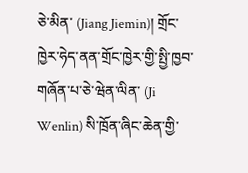ཅེ་མིན་ (Jiang Jiemin)། གྲོང་ཁྱེར་ཧེད་ནན་གྲོང་ཁྱེར་གྱི་སྤྱི་ཁྱབ་གཞོན་པ་ཅེ་ཝེན་ལིན་ (Ji Wenlin) སི་ཁྲོན་ཞིང་ཆེན་གྱི་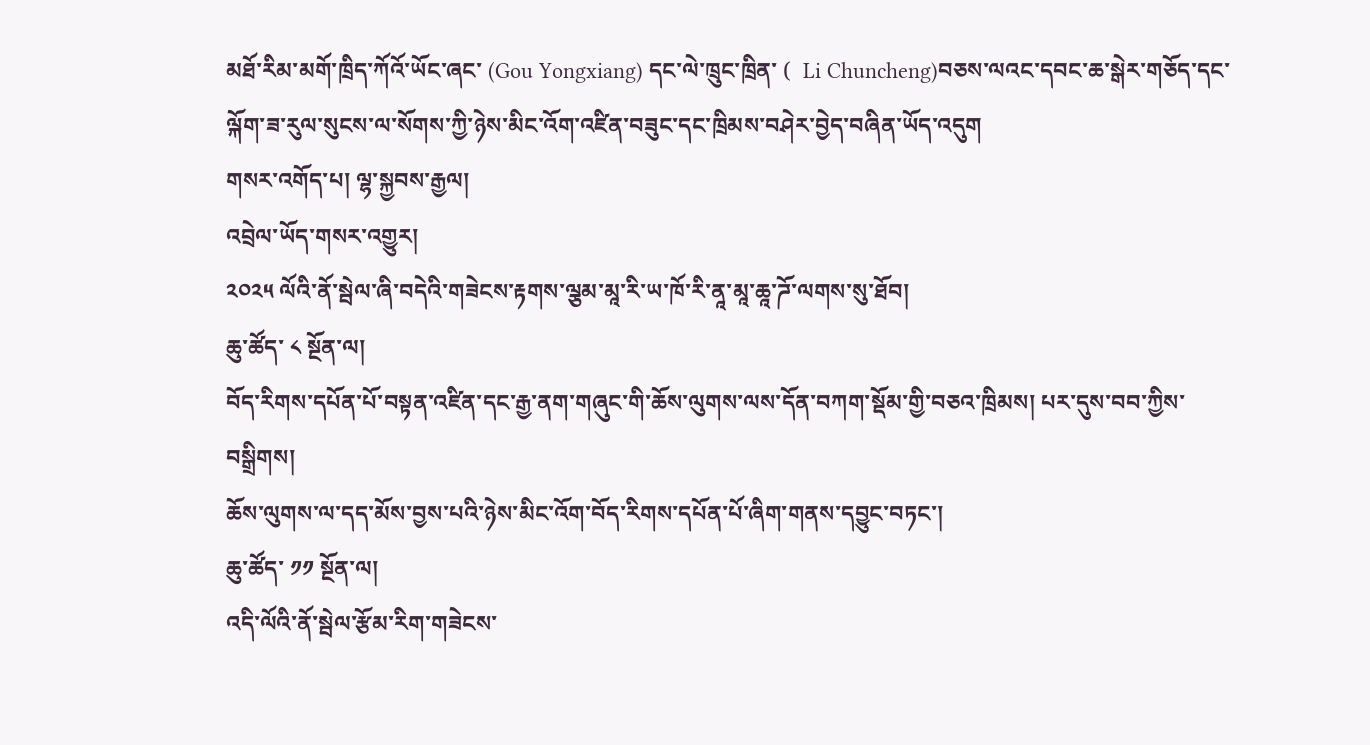མཐོ་རིམ་མགོ་ཁྲིད་ཀོའོ་ཡོང་ཞང་ (Gou Yongxiang) དང་ལེ་ཁྲུང་ཁྲིན་ (  Li Chuncheng)བཅས་ལའང་དབང་ཆ་སྒེར་གཅོད་དང་ལྐོག་ཟ་རུལ་སུངས་ལ་སོགས་ཀྱི་ཉེས་མིང་འོག་འཛིན་བཟུང་དང་ཁྲིམས་བཤེར་བྱེད་བཞིན་ཡོད་འདུག
གསར་འགོད་པ། ལྷ་སྐྱབས་རྒྱལ།
འབྲེལ་ཡོད་གསར་འགྱུར།
༢༠༢༥ ལོའི་ནོ་སྦེལ་ཞི་བདེའི་གཟེངས་རྟགས་ལྕམ་མཱ་རི་ཡ་ཁོ་རི་ནཱ་མཱ་ཆཱ་ཌོ་ལགས་སུ་ཐོབ།
ཆུ་ཚོད་ ༨ སྔོན་ལ།
བོད་རིགས་དཔོན་པོ་བསྟན་འཛིན་དང་རྒྱ་ནག་གཞུང་གི་ཆོས་ལུགས་ལས་དོན་བཀག་སྡོམ་གྱི་བཅའ་ཁྲིམས། པར་དུས་བབ་ཀྱིས་བསྒྲིགས།
ཆོས་ལུགས་ལ་དད་མོས་བྱས་པའི་ཉེས་མིང་འོག་བོད་རིགས་དཔོན་པོ་ཞིག་གནས་དབྱུང་བཏང་།
ཆུ་ཚོད་ ༡༡ སྔོན་ལ།
འདི་ལོའི་ནོ་སྦེལ་རྩོམ་རིག་གཟེངས་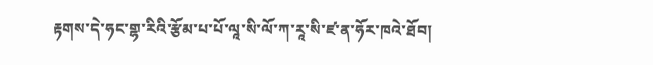རྟགས་དེ་ཧང་གྷ་རིའི་རྩོམ་པ་པོ་ལཱ་སི་ལོ་ཀ་རཱ་སི་ཛ་ན་ཧོར་ཁའེ་ཐོབ།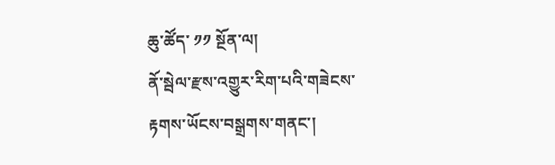ཆུ་ཚོད་ ༡༡ སྔོན་ལ།
ནོ་སྦེལ་རྫས་འགྱུར་རིག་པའི་གཟེངས་རྟགས་ཡོངས་བསྒྲགས་གནང་།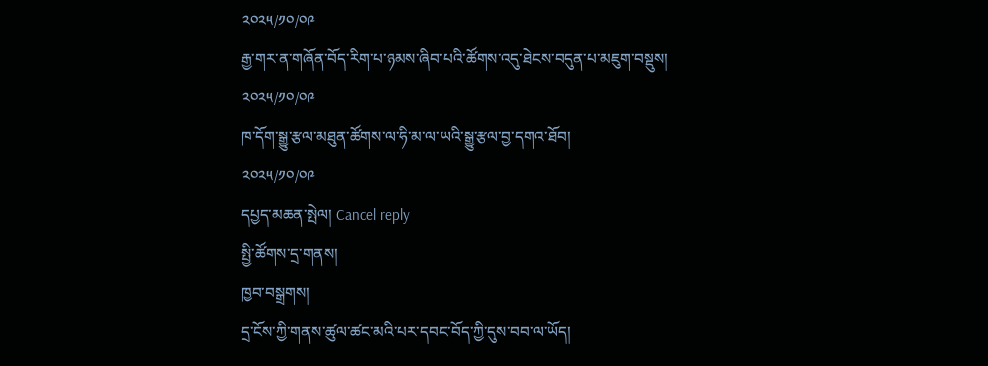༢༠༢༥/༡༠/༠༩
རྒྱ་གར་ན་གཞོན་བོད་རིག་པ་ཉམས་ཞིབ་པའི་ཚོགས་འདུ་ཐེངས་བདུན་པ་མཇུག་བསྡུས།
༢༠༢༥/༡༠/༠༩
ཁ་དོག་སྒྱུ་རྩལ་མཐུན་ཚོགས་ལ་ཧི་མ་ལ་ཡའི་སྒྱུ་རྩལ་བྱ་དགའ་ཐོབ།
༢༠༢༥/༡༠/༠༩
དཔྱད་མཆན་སྤེལ། Cancel reply
སྤྱི་ཚོགས་དྲ་གནས།
ཁྱབ་བསྒྲགས།
དྲ་ངོས་ཀྱི་གནས་ཚུལ་ཚང་མའི་པར་དབང་བོད་ཀྱི་དུས་བབ་ལ་ཡོད།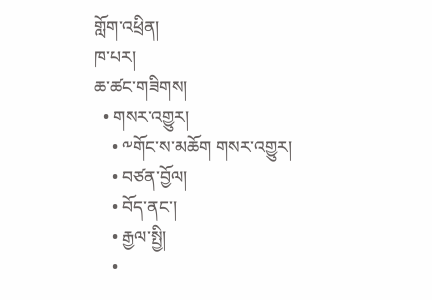གློག་འཕྲིན།
ཁ་པར།
ཆ་ཚང་གཟིགས།
  • གསར་འགྱུར།
    • ༸གོང་ས་མཆོག གསར་འགྱུར།
    • བཙན་བྱོལ།
    • བོད་ནང་།
    • རྒྱལ་སྤྱི།
    •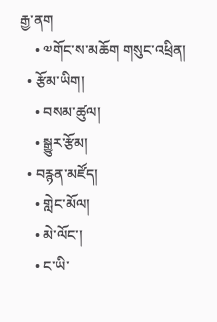རྒྱ་ནག
    • ༧གོང་ས་མཆོག གསུང་འཕྲིན།
  • རྩོམ་ཡིག།
    • བསམ་ཚུལ།
    • སྒྱུར་རྩོམ།
  • བརྙན་མཛོད།
    • གླེང་མོལ།
    • མེ་ལོང་།
    • ང་ཡི་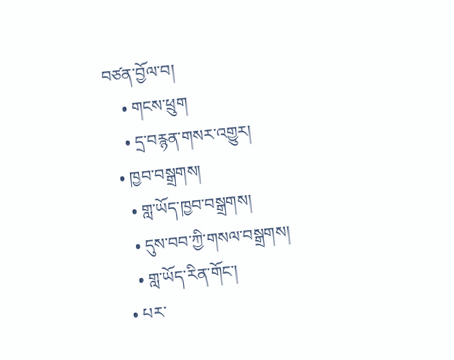བཙན་བྱོལ་བ།
    • གངས་ཕྲུག
    • དྲ་བརྙན་གསར་འགྱུར།
  • ཁྱབ་བསྒྲགས།
    • གླ་ཡོད་ཁྱབ་བསྒྲགས།
    • དུས་བབ་ཀྱི་གསལ་བསྒྲགས།
    • གླ་ཡོད་རིན་གོང་།
  • པར་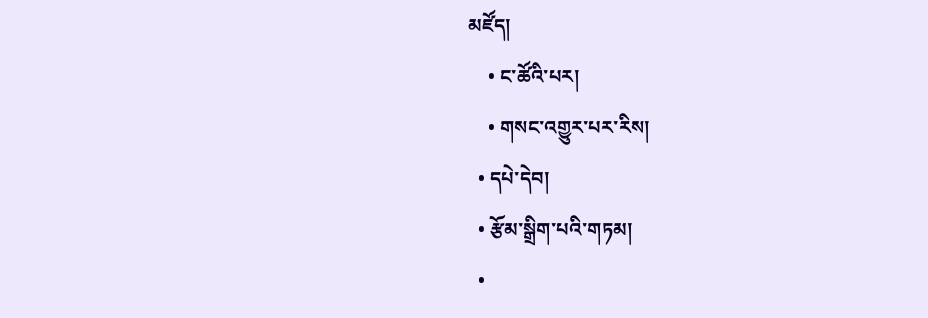མཛོད།
    • ང་ཚོའི་པར།
    • གསང་འགྱུར་པར་རིས།
  • དཔེ་དེབ།
  • རྩོམ་སྒྲིག་པའི་གཏམ།
  •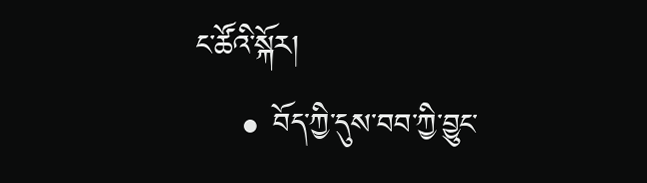ང་ཚོའི་སྐོར།
    • བོད་ཀྱི་དུས་བབ་ཀྱི་བྱུང་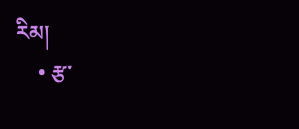རིམ།
    • རྩ་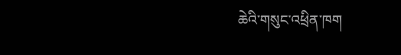ཆེའི་གསུང་འཕྲིན་ཁག